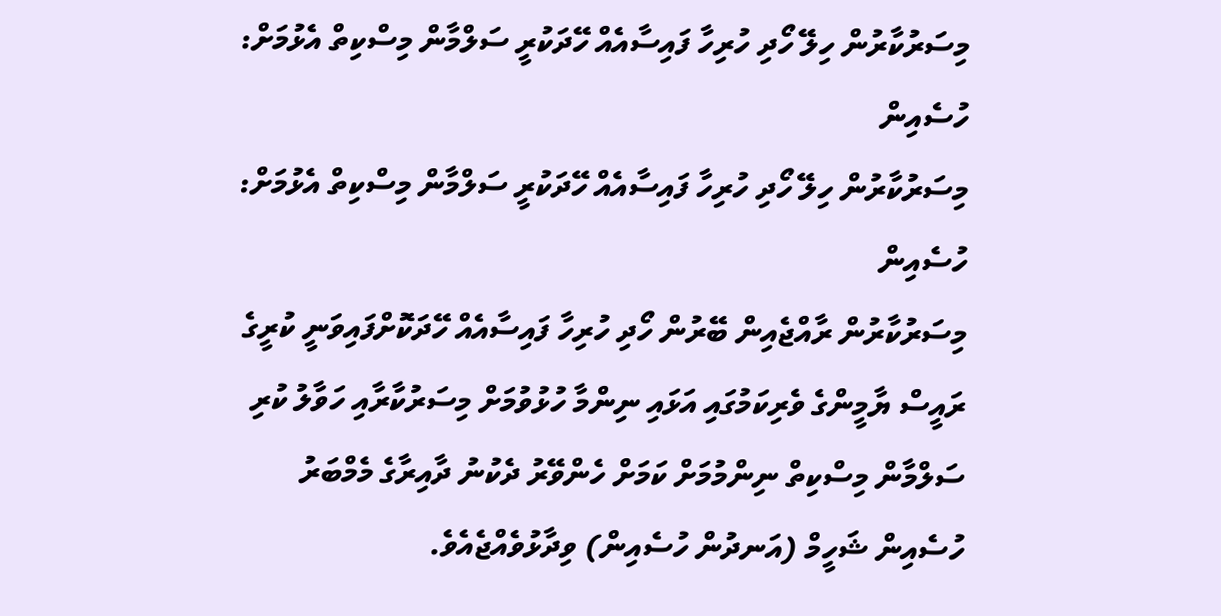މިސަރުކާރުން ހިލޭ ހޯދި ހުރިހާ ފައިސާއެއް ހޭދަކުރީ ސަލްމާން މިސްކިތް އެޅުމަށް: ހުސެއިން
މިސަރުކާރުން ހިލޭ ހޯދި ހުރިހާ ފައިސާއެއް ހޭދަކުރީ ސަލްމާން މިސްކިތް އެޅުމަށް: ހުސެއިން
މިސަރުކާރުން ރާއްޖެއިން ބޭރުން ހޯދި ހުރިހާ ފައިސާއެއް ހޭދަކޮށްފައިވަނީ ކުރީގެ ރައީސް ޔާމީންގެ ވެރިކަމުގައި އަޅައި ނިންމާ ހުޅުވުމަށް މިސަރުކާރާއި ހަވާލު ކުރި ސަލްމާން މިސްކިތް ނިންމުމަށް ކަމަށް ހެންވޭރު ދެކުނު ދާއިރާގެ މެމްބަރު ހުސެއިން ޝަހީމް (އަނދުން ހުސެއިން) ވިދާޅުވެއްޖެއެވެ.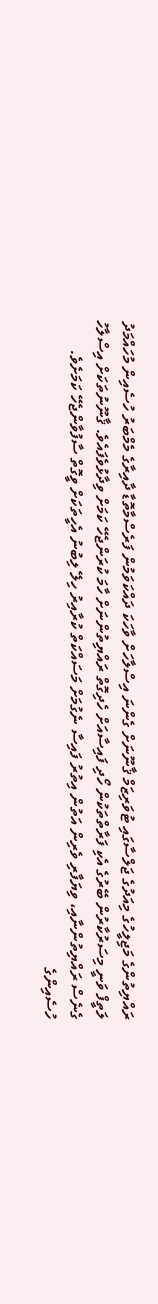ރައްޔިތުންގެ މަޖިލީހުގެ މިއަދުގެ ޖަލްސާގައި ޓުވަރިޒަމް ޤާނޫނަށް ގެންނަ އިސްލާހަށް ވާހަކަ ދައްކަވަމުން ފަރެސްމާތޮޑާ ދާއިރާގެ މެމްބަރު ހުސެއިން މުހައްމަދު ލަތީފް ވަނީ މިސަރުކާރުން ބޭރުގެ އެކި ފަރާތްތަކުން ހޯދި ފައިސާއަށް ހެދިގޮތް ރައްޔިތުންނަށް ހާމަ ކުރަންޖެހޭ ކަމަށް ވިދާޅުވެފައެވެ. ޤާނޫނުތަކަށް އިސްލާހު ގެނެސް ރައްޔިތުންނާއި، ވިޔަފާރި ވެރިން އަތުން އިތުރު ފައިސާ ނެގުމަށް މަސައްކަތް ކުރާއިރު ހިލޭ ލިބުނު އެހީތަކަށް ވީގޮތް ސާފުވާންޖެހޭ ކަމަށެވެ.
ހުސެއިންގެ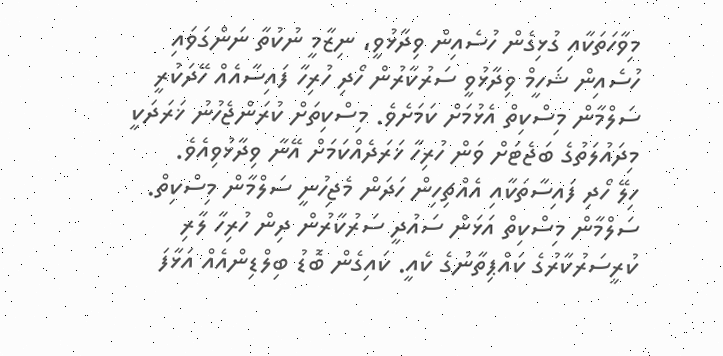މިވާހަތަކާއި ގުޅިގެން ހުސެއިން ވިދާޅުވީ، ނިޒާމީ ނުކުތާ ނަންގަވައި ހުސެއިން ޝަހީމް ވިދާޅުވީ ސަރުކާރުން ހޯދި ހުރިހާ ފައިސާއެއް ހޭދަކުރީ ސަލްމާން މިސްކިތް އެޅުމަށް ކަމަށެވެ. މިސްކިތަށް ކުރަންޖެހުނު ޚަރަދަކީ މިދައުލަތުގެ ބަޖެޓަށް ވަން ހުރިހާ ޚަރަދެއްކަމަށް އޭނާ ވިދާޅުވިއެވެ.
ހިލޭ ހޯދި ފައިސާތަކާއި އެއްޗިހިން ހަދަން މެޖިހުނީ ސަލްމާން މިސްކިތް. ސަލްމާން މިސްކިތް އަޅަން ސައުދީ ސަރުކާރުން ދިން ހުރިހާ ލާރި ކުރީސަރުކާރުގެ ކައްޕިތާނުގެ ކެއީ. ކައިގެން ބޮޑު ބިލްޑިންއެއް އަޅާފަ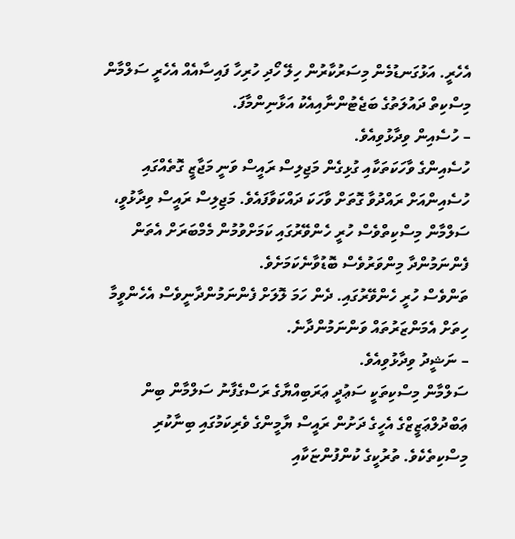އެހެރީ. އަޅުގަނޑުމެން މިސަރުކާރުން ހިލޭ ހޯދި ހުރިހާ ފައިސާއެއް އެހެރީ ސަލްމާން މިސްކިތް ދައުލަތުގެ ބަޖެޓުންނާއިއެކު އަޅާނިންމާފަ.
– ހުސެއިން ވިދާޅުވިއެވެ.
ހުސެއިންގެ ވާހަކަތަކާއި ގުޅިގެން މަޖިލިސް ރައީސް ވަނީ މަޖާޒީ ގޮތެއްގައި ހުސެއިންއަށް ރައްދުވާ ގޮތަށް ވާހަކަ ދައްކަވާފައެވެ. މަޖިލިސް ރައީސް ވިދާޅުވީ، ސަލްމާން މިސްކިތްވެސް ހުރީ ހެންވޭރުގައި ކަމަށްވުމުން މެމްބަރަށް އެތަން ފެންނަމުންދާ މިންވަރުވެސް ބޮޑުވާނެކަމަށެވެ.
ތަންވެސް ހުރީ ހެންވޭރުގައި. ދެން ހަމަ ލޮލަށް ފެންނަމުންދާނީވެސް އެހެންވީމާ ހިތަށް އެމަންޒަރުތައް ވަންނަމުންދާނެ.
– ނަޝީދު ވިދާޅުވިއެވެ.
ސަލްމާން މިސްކިތަކީ ސަޢުދީ ޢަރަބިއްޔާގެ ރަސްގެފާނު ސަލްމާން ބިން ޢަބްދުލްޢަޒީޒްގެ އެހީގެ ދަށުން ރައީސް ޔާމީންގެ ވެރިކަމުގައި ބިނާކުރި މިސްކިތެކެވެ. ތުރުކީގެ ކުންފުންޏަކާއި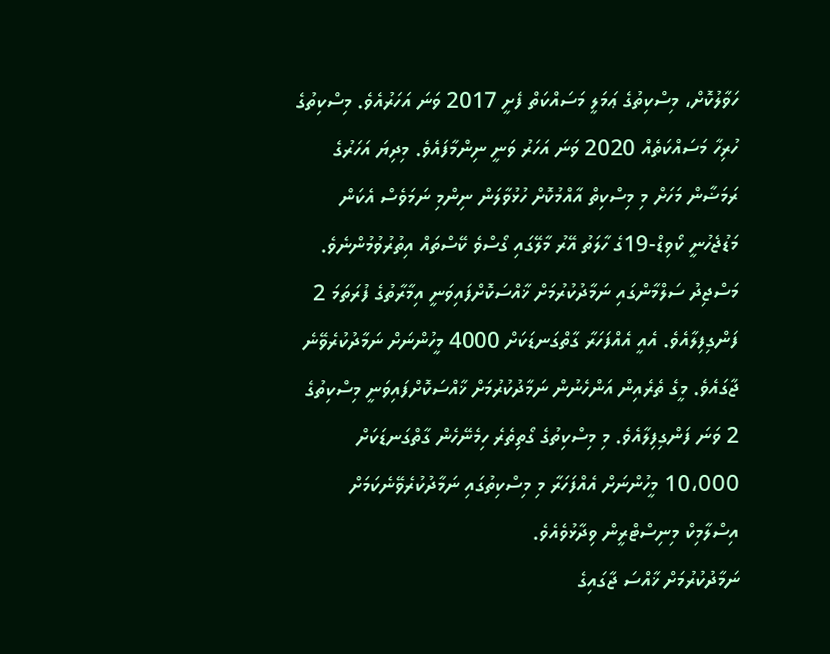ހަވާލުކޮށް، މިސްކިތުގެ ޢަމަލީ މަސައްކަތް ފެށީ 2017 ވަނަ އަހަރުއެވެ. މިސްކިތުގެ ހުރިހާ މަސައްކަތެއް 2020 ވަނަ އަހަރު ވަނީ ނިންމާފައެވެ. މިދިޔަ އަހަރުގެ ރަމަޟާން މަހަށް މި މިސްކިތް އާއްމުކޮށް ހުޅުވާލަން ނިންމި ނަމަވެސް އެކަން މަޑުޖެހުނީ ކޯވިޑް-19ގެ ހާލަތު އޭރު މާލޭގައި ގޯސްވެ ކޭސްތައް އިތުރުވުމުންނެވެ.
މަސްޖިދު ސަލްމާންގައި ނަމާދުކުރުމަށް ޚާއްސަކޮށްފައިވަނީ އިމާރާތުގެ ފުރަތަމަ 2 ފަންގިފިލާއެވެ. އެއީ އެއްފަހަރާ ގާތްގަނޑަކަށް 4000 މީހުންނަށް ނަމާދުކުރެވޭނެ ޖާގައެވެ. މީގެ ތެރެއިން އަންހެނުން ނަމާދުކުރުމަށް ޚާއްސަކޮށްފައިވަނީ މިސްކިތުގެ 2 ވަނަ ފަންގިފިލާއެވެ. މި މިސްކިތުގެ ގޯތިތެރެ ހިމެނޭހެން ގާތްގަނޑަކަށް 10،000 މީހުންނަށް އެއްފަހަރާ މި މިސްކިތުގައި ނަމާދުކުރެވޭނެކަމަށް އިސްލާމިކް މިނިސްޓްރީން ވިދާޅުވެއެވެ.
ނަމާދުކުރުމަށް ޚާއްސަ ޖާގައިގެ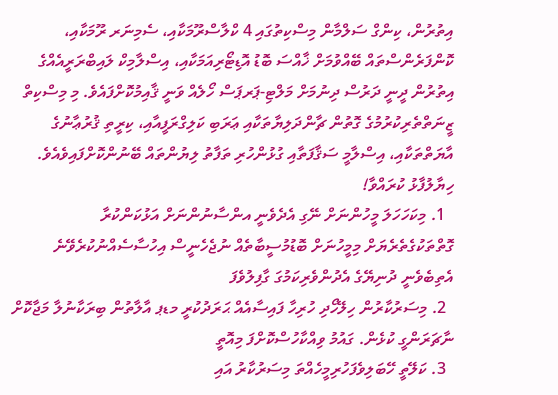އިތުރުން، ކިންގް ސަލްމާން މިސްކިތުގައި 4 ކްލާސްރޫމަކާއި، ސެމިނަރ ރޫމަކާއި، ކޮންފަރެންސްތައް ބޭއްވުމަށް ޚާއްސަ ބޮޑު އޮޑިޓޯރިއަމަކާއި، އިސްލާމިކް ލައިބްރަރީއެއްގެ އިތުރުން ދީނީ ދަރުސް ދިނުމަށް މަލްޓި-ޕަރޕަސް ހޯލެއް ވަނީ ޤާއިމުކޮށްފައެވެ. މި މިސްކިތް ޒީނަތްތެރިކުރުމުގެ ގޮތުން ޗާންދަލިޔާތަކާއި ޢަރަބި ކަލިގްރަފީއާއި، ކިރީތި ޤުރުޢާނުގެ އާޔަތްތަކާއި، އިސްލާމީ ސަޤާފަތާއި ގުޅުންހުރި ތަފާތު ލިޔުންތައް ބޭނުންކޮށްފައިވެއެވެ.
ހިޔާލުފާޅު ކުރައްވާ!
  1. މިކަހަހަލަ މީހުންނަށް ނޭގި އެދެވެނީ އންސާނުންނަށް އަޅުކަންކުރާ ގޮތްތަކުގެތެރެޔަށް މިމީހުނަށް ބޮޑުމުސީބާތެއް ނުޖެހެނީސް އިހުސާސެއްނުކުރެވޭނެ އެތިބެވެނީ ދުނިޔޭގެ އެދުންވެރިކަމުގަ ގާފިލުވެފަ
  2. މިސަރުކާރުން ހިލޭހޯދި ހުރިހާ ފައިސާއެއް ޙަރަދުކުރީ މޑޕ އާލާތުން ބިރަކާނުލާ މަޖާކޮށް ނާޗަރަންގީ ކުޅެން. ގައުމު ވިއްކާހުސްކޮށްފަ މިއޮތީ
  3. ކަލޭތީ ހޭބަލިވެފަހުރިމީހެއްތަ މިސަރުކާރު އައި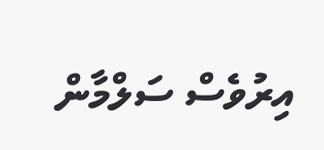އިރުވެސް ސަލްމާން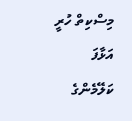މިސްކިތް ހުރީ އަޅާފަ ކަލޭމެންގެ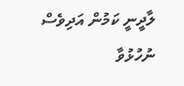ލާދީނީ ކަމުން އަދިވެސް ނުހުޅުވާ